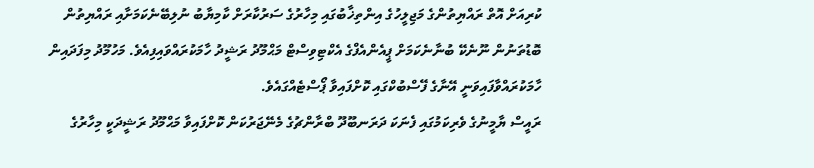ކުރިއަށް އޮތް ރައްޔިތުންގެ މަޖިލީހުގެ އިންތިޚާބުގައި މިހާރުގެ ސަރުކާރަށް ކާމިޔާބު ނުލިބޭނެކަމަށާއި ރައްޔިތުން ބޮޑުތަނުން ނޫނެކޭ ބުނާނެކަމަށް ޕީއެންއެފްގެ އެކްޓިވިސްޓް މަޙްމޫދު ރަޝީދު ހާމަކުރައްވައިފިއެވެ. މަހުމޫދު މިފަދައިން ހާމަކުރައްވާފައިވަނީ އޭނާގެ ފޭސްބުކްގައި ކޮށްފައިވާ ޕޯސްޓެއްގައެވެ.
ރައީސް ޔާމީނުގެ ވެރިކަމުގައި ފެނަކަ ދަރަނބޫދޫ ބްރާންޗުގެ މެނޭޖަރުކަން ކޮށްފައިވާ މަޙްމޫދު ރަޝީދަކީ މިހާރުގެ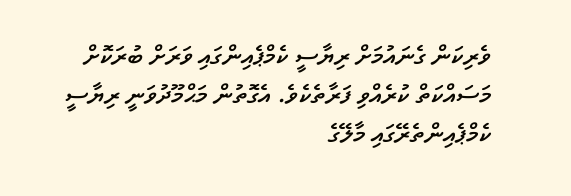ވެރިކަން ގެނައުމަށް ރިޔާސީ ކެމްޕެއިންގައި ވަރަށް ބުރަކޮށް މަސައްކަތް ކުރެއްވި ފަރާތެކެވެ. އެގޮތުން މަޙްމޫދުވަނީ ރިޔާސީ ކެމްޕެއިންތެރޭގައި މާލޭގެ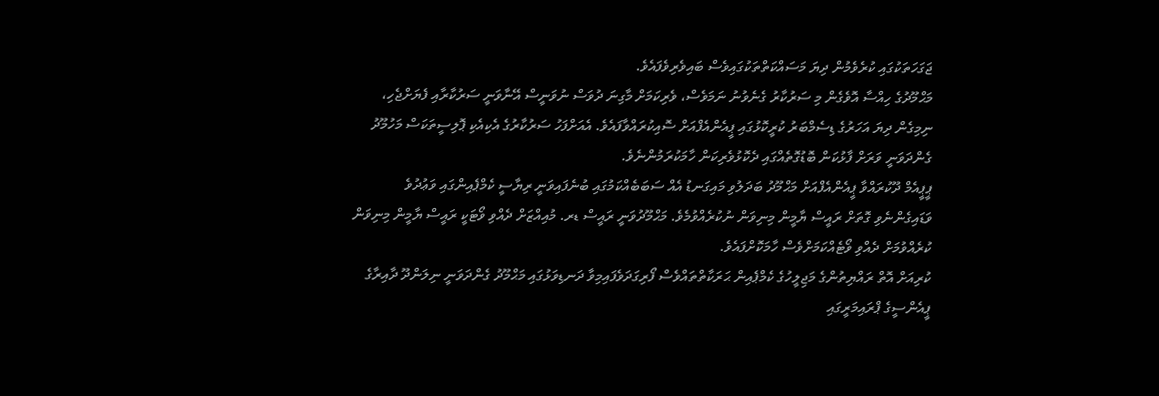ޖަގަހަތަކުގައި ކުރެވެމުން ދިޔަ މަސައްކަތްތަކުގައިވެސް ބައިވެރިވެފައެވެ.
މަޙްމޫދުގެ ހިއްސާ އޮވެގެން މި ސަރުކާރު ގެނެވުނު ނަމަވެސް، ވެރިކަމަށް މާގިނަ ދުވަސް ނުވަނީސް އޭނާވަނީ ސަރުކާރާއި ފެޔަށްޖެހި، ނިމިގެން ދިޔަ އަހަރުގެ ޑިސެމްބަރު ކުރީކޮޅުގައި ޕީއެންއެފްއަށް ސޮއިކުރައްވާފައެވެ. އެއަށްފަހު ސަރުކާރުގެ އެކިއެކި ޕޮލިސީތަކަސް މަހުމޫދު ގެންދަވަނީ ވަރަށް ފާޅުކަން ބޮޑުގޮތެއްގައި ދެކޮޅުވެރިކަން ހާމަކުރަމުންނެވެ.
ޕީޕީއެމް ދޫކުރައްވާ ޕީއެންއެފްއަށް މަޙްމޫދު ބަދަލުވި މައިގަނޑު އެއް ސަބަބެއްކަމުގައި ބުނެފައިވަނީ ރިޔާސީ ކެމްޕެއިންގައި ވަޢުދުވެ ވަޑައިގެންނެވި ގޮތަށް ރައީސް ޔާމީން މިނިވަން ނުކުރެއްވުމެވެ. މަޙްމޫދުވަނީ ރައީސް ޑރ. މުއިއްޒަށް ދެއްވި ވޯޓަކީ ރައީސް ޔާމީން މިނިވަން ކުރެއްވުމަށް ދެއްވި ވޯޓެއްކަމަށްވެސް ހާމަކޮށްފައެވެ.
ކުރިއަށް އޮތް ރައްޔިތުންގެ މަޖިލީހުގެ ކެމްޕެއިން ޙަރަކާތްތައްވެސް ފޯރިގަދަވެފައިމިވާ ދަނޑިވަޅުގައި މަޙްމޫދު ގެންދަވަނީ ނިލަންދޫ ދާއިރާގެ ޕީއެންސީގެ ޕްރައިމަރީގައި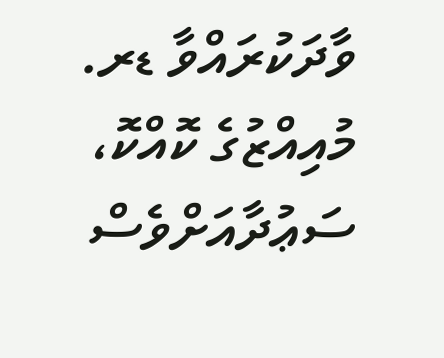ވާދަކުރައްވާ ޑރ. މުއިއްޒުގެ ކޮއްކޮ، ސަޢުދާއަށްވެސް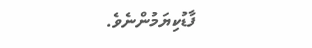ފާޑުކިޔަމުންނެވެ.